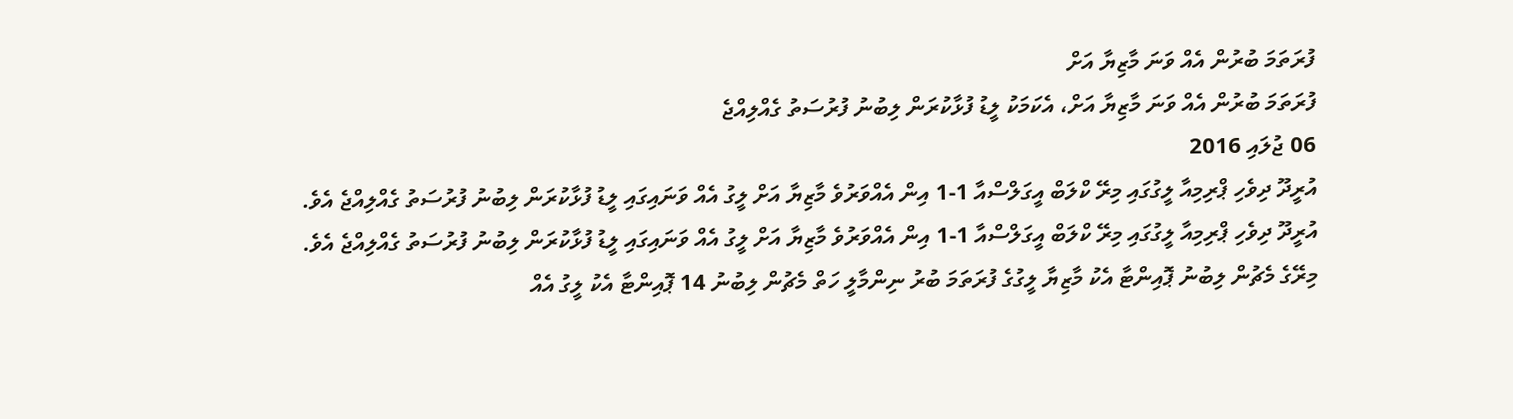ފުރަތަމަ ބުރުން އެއް ވަނަ މާޒިޔާ އަށް
ފުރަތަމަ ބުރުން އެއް ވަނަ މާޒިޔާ އަށް، އެކަމަކު ލީޑު ފުޅާކުރަން ލިބުނު ފުރުސަތު ގެއްލިއްޖެ
06 ޖުލައި 2016
އުރީދޫ ދިވެހި ޕްރިމިއާ ލީގުގައި މިރޭ ކްލަބް އީގަލްސްއާ 1-1 އިން އެއްވަރުވެ މާޒިޔާ އަށް ލީގު އެއް ވަނައިގައި ލީޑު ފުޅާކުރަން ލިބުނު ފުރުސަތު ގެއްލިއްޖެ އެވެ.
އުރީދޫ ދިވެހި ޕްރިމިއާ ލީގުގައި މިރޭ ކްލަބް އީގަލްސްއާ 1-1 އިން އެއްވަރުވެ މާޒިޔާ އަށް ލީގު އެއް ވަނައިގައި ލީޑު ފުޅާކުރަން ލިބުނު ފުރުސަތު ގެއްލިއްޖެ އެވެ.
މިރޭގެ މެޗުން ލިބުނު ޕޮއިންޓާ އެކު މާޒިޔާ ލީގުގެ ފުރަތަމަ ބުރު ނިންމާލީ ހަތް މެޗުން ލިބުނު 14 ޕޮއިންޓާ އެކު ލީގު އެއް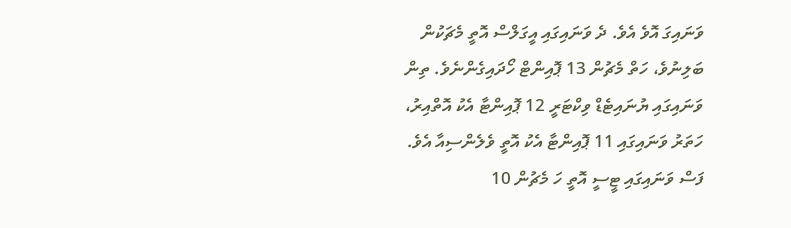ވަނައިގަ އޮވެ އެވެ. ދެ ވަނައިގައި އީގަލްސް އޮތީ މެޗަކުން ބަލިނުވެ، ހަތް މެޗުން 13 ޕޮއިންޓް ހޯދައިގެންނެވެ. ތިން ވަނައިގައި ޔުނައިޓެޑް ވިކްޓަރީ 12 ޕޮއިންޓާ އެކު އޮތްއިރު، ހަތަރު ވަނައިގައި 11 ޕޮއިންޓާ އެކު އޮތީ ވެލެންސިއާ އެވެ.
ފަސް ވަނައިގައި ޓީސީ އޮތީ ހަ މެޗުން 10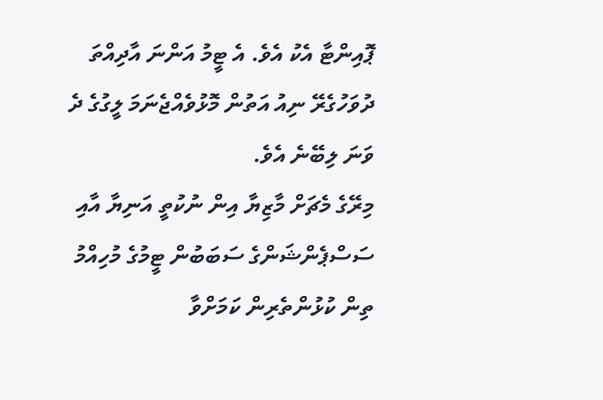ޕޮއިންޓާ އެކު އެވެ. އެ ޓީމު އަންނަ އާދިއްތަ ދުވަހުގެރޭ ނިއު އަތުން މޮޅުވެއްޖެނަމަ ލީގުގެ ދެ ވަނަ ލިބޭނެ އެވެ.
މިރޭގެ މެޗަށް މާޒިޔާ އިން ނުކުތީ އަނިޔާ އާއި ސަސްޕެންޝަންގެ ސަބަބުން ޓީމުގެ މުހިއްމު ތިން ކުޅުންތެރިން ކަމަށްވާ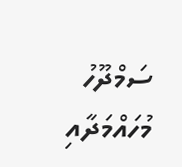ސަމްދޫހު މުހައްމަދާއި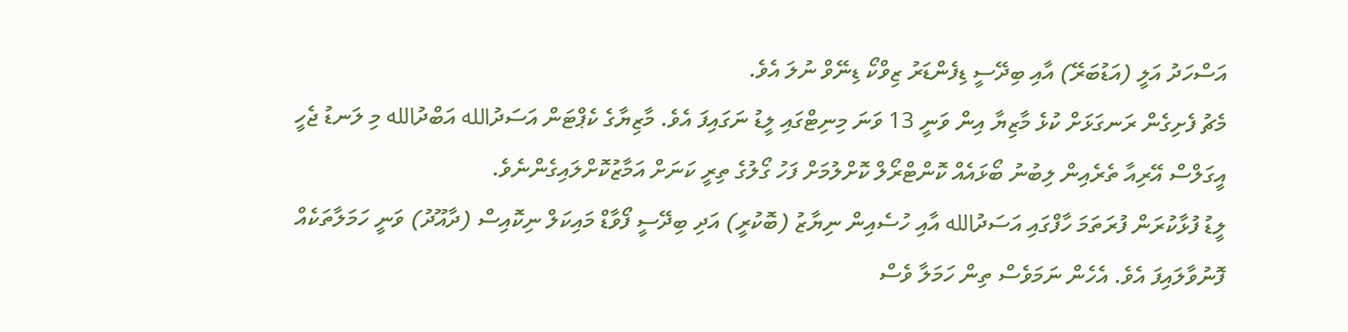އަސްހަދު އަލީ (އަޑުބަރޭ) އާއި ބިދޭސީ ޑިފެންޑަރު ޒިވްކޯ ޑިނޭވް ނުލަ އެވެ.
މެޗު ފެށިގެން ރަނގަޅަށް ކުޅެ މާޒިޔާ އިން ވަނީ 13 ވަނަ މިނިޓްގައި ލީޑު ނަގައިފަ އެވެ. މާޒިޔާގެ ކެޕްޓަން އަސަދުالله އަބްދުالله މި ލަނޑު ޖެހީ އީގަލްސް އޭރިއާ ތެރެއިން ލިބުނު ބޯޅައެއް ކޮންޓްރޯލް ކޮށްލުމަށް ފަހު ގޯލުގެ ތިރީ ކަނަށް އަމާޒުކޮށްލައިގެންނެވެ.
ލީޑު ފުޅާކުރަން ފުރަތަމަ ހާފްގައި އަސަދުالله އާއި ހުސެއިން ނިޔާޒު (ބޮކުރީ) އަދި ބިދޭސީ ފޯވާޑް މައިކަލް ނިކޮއިސް (ދާއޫދު) ވަނީ ހަމަލާތަކެއް ފޮނުވާލައިފަ އެވެ. އެހެން ނަމަވެސް ތިން ހަމަލާ ވެސް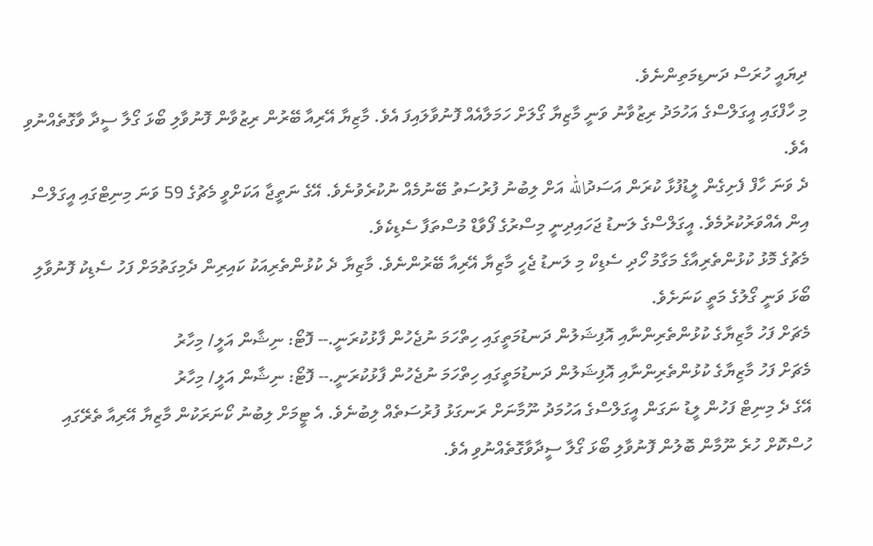ދިޔައީ ހުރަސް ދަނޑިމަތިންނެވެ.
މި ހާފްގައި އީގަލްސްގެ އަހުމަދު ރިޒުވާނު ވަނީ މާޒިޔާ ގޯލަށް ހަމަލާއެއް ފޮނުވާލައިފަ އެވެ. މާޒިޔާ އޭރިއާ ބޭރުން ރިޒުވާން ފޮނުވާލި ބޯޅަ ގޯލާ ސީދާ ވާގޮތެއްނުވި އެވެ.
ދެ ވަނަ ހާފް ފެށިގެން ލީޑުފުޅާ ކުރަން އަސަދުالله އަށް ލިބުނު ފުރުސަތު ބޭނުމެއް ނުކުރެވުނެވެ. އޭގެ ނަތީޖާ އަކަށްވީ މެޗުގެ 59 ވަނަ މިނިޓްގައި އީގަލްސް އިން އެއްވަރުކުރުމެވެ. އީގަލްސްގެ ލަނޑު ޖަހައިދިނީ މިސްރުގެ ފޯވާޑް މުސްތަފާ ސެޑިކެވެ.
މެޗުގެ މޮޅު ކުޅުންތެރިއާގެ މަގާމު ހޯދި ސެޑިކް މި ލަނޑު ޖެހީ މާޒިޔާ އޭރިއާ ބޭރުންނެވެ. މާޒިޔާ ދެ ކުޅުންތެރިއަކު ކައިރިން ދެމިގަތުމަށް ފަހު ސެޑިކު ފޮނުވާލި ބޯޅަ ވަނީ ގޯލުގެ މަތީ ކަނަށެވެ.
މެޗަށް ފަހު މާޒިޔާގެ ކުޅުންތެރިންނާއި އޮފިޝަލުން ދަނޑުމަތީގައި ހިތްހަމަ ނުޖެހުން ފާޅުކުރަނީ.-- ފޮޓޯ: ނިޝާން އަލީ/ މިހާރު
މެޗަށް ފަހު މާޒިޔާގެ ކުޅުންތެރިންނާއި އޮފިޝަލުން ދަނޑުމަތީގައި ހިތްހަމަ ނުޖެހުން ފާޅުކުރަނީ.-- ފޮޓޯ: ނިޝާން އަލީ/ މިހާރު
އޭގެ ދެ މިނިޓް ފަހުން ލީޑު ނަގަން އީގަލްސްގެ އަހުމަދު ނޫމާނަށް ރަނގަޅު ފުރުސަތެއް ލިބުނެވެ. އެ ޓީމަށް ލިބުނު ކޯނަރަކުން މާޒިޔާ އޭރިއާ ތެރޭގައި ހުސްކޮށް ހުރެ ނޫމާން ބޮލުން ފޮނުވާލި ބޯޅަ ގޯލާ ސީދާވާގޮތެއްނުވި އެވެ.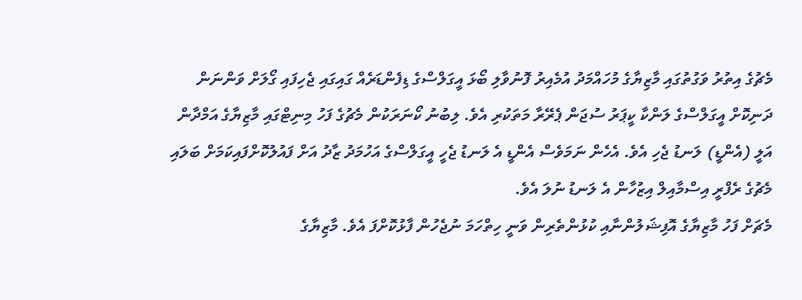މެޗުގެ އިތުރު ވަގުތުގައި މާޒިޔާގެ މުހައްމަދު އުމެއިރު ފޮނުވާލި ބޯޅަ އީގަލްސްގެ ޑިފެންޑަރެއް ގައިގައި ޖެހިފައި ގޯލަށް ވަންނަން ދަނިކޮށް އީގަލްސްގެ ލަންކާ ކީޕަރު ސުޖަން ޕެރޭރާ މަތަކުރި އެވެ. ލިބުނު ކޯނަރަކުން މެޗުގެ ފަހު މިނިޓްގައި މާޒިޔާގެ އަމްދާން އަލީ (އެންޑީ) ލަނޑު ޖެހި އެވެ. އެހެން ނަމަވެސް އެންޑީ އެ ލަނޑު ޖެހީ އީގަލްސްގެ އަހުމަދު ޒާދު އަށް ފައުލުކޮށްފައިކަމަށް ބަލައި މެޗުގެ ރެފްރީ އިސްމާއިލް އިޒުހާން އެ ލަނޑު ނުލަ އެވެ.
މެޗަށް ފަހު މާޒިޔާގެ އޮފިޝަލުންނާއި ކުޅުންތެރިން ވަނީ ހިތްހަމަ ނުޖެހުން ފާޅުކޮށްފަ އެވެ. މާޒިޔާގެ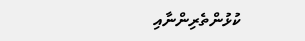ކުޅުންތެރިންނާއި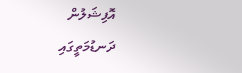އޮފިޝަލުން ދަނޑުމަތީގައި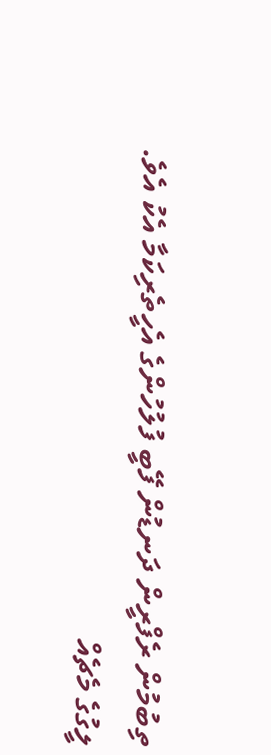ތިބުމުން ރެފްރީން ދަނޑުން ފޭބީ ފުލުހުންގެ އެހީތެރިކަމާ އެކު އެވެ.
ލީގުގެ މެޗެއް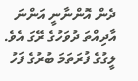ދެން އޮންނާނީ އަންނަ އާދިއްތަ ދުވަހުގެ ރޭގަ އެވެ. ލީގުގެ ފުރަތަމަ ބުރުގެ ފަހު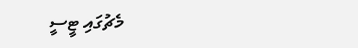މެޗުގައި ޓީސީ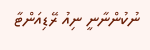ނުކުންނާނީ ނިއު ރޭޑިއަންޓާ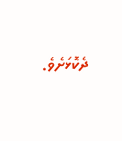ދެކޮޅަށެވެ.